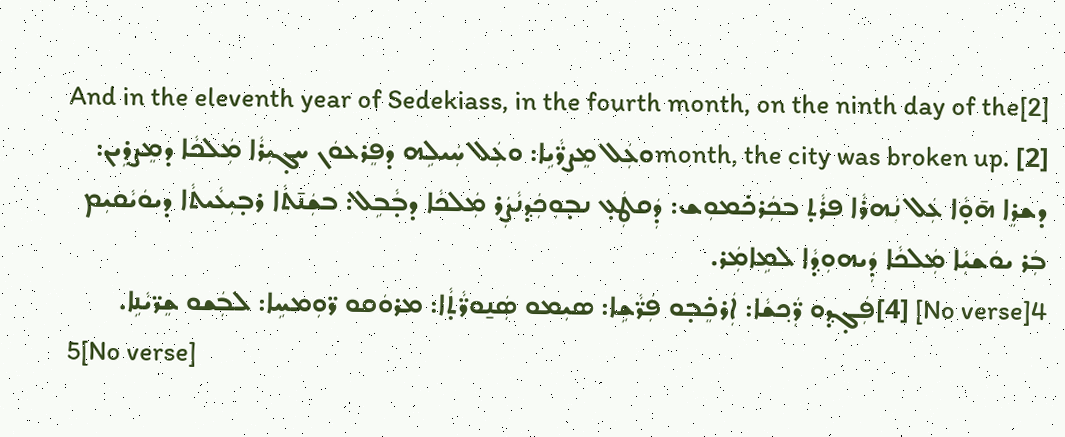[2]And in the eleventh year of Sedekiass, in the fourth month, on the ninth day of the month, the city was broken up. [2]ܘܥܲܠ ܡܸܨܪ̈ܵܝܹܐ: ܘܥܲܠ ܚܲܝܠܹܗ ܕܦܸܪܥܘܿܢ ܚܓ̣ܝܼܪܵܐ ܡܲܠܟܵܐ ܕܡܸܨܪܹܝܢ: ܕܫܪܸܐ ܗ̄ܘ̣ܵܐ ܥܲܠ ܢܲܗܪܵܐ ܦܪܵܬ̣ ܒܟܲܪܟ̇ܡܘܼܫ: ܕܲܩܛܲܥ̣ ܢܒ̣ܘܼܟܲܕ݂ܢܵܨܲܪ ܡܲܠܟܵܐ ܕܒ̣ܵܒܹܠ: ܒܫܲܢ̄ܬܵܐ ܪܒ̣ܝܼܥܵܝܬܵܐ ܕܝܘܿܝܵܩܝܼܡ ܒܲܪ ܝܘܿܫܝܼܵܐ ܡܲܠܟܵܐ ܕܲܝܗܘܼܕ݂ܵܐ ܠܡܹܐܡܲܪ.
4[No verse] [4]ܦܲܓ̣ܕ݂ܘ ܪ̈ܲܟ݂ܫܵܐ: ܐܲܪܟܸ̇ܒ̣ܘ ܦܲܪ̈ܵܫܹܐ: ܣܝܼܡܘ ܣܲܢ̱ܘܪ̈ܵܬ̣ܵܐ: ܡܪܘܿܩܘ ܪ̈ܘܼܡܚܹܐ: ܠܒܲܫܘ ܫܸܪ̈ܝܵܢܹܐ.
5[No verse]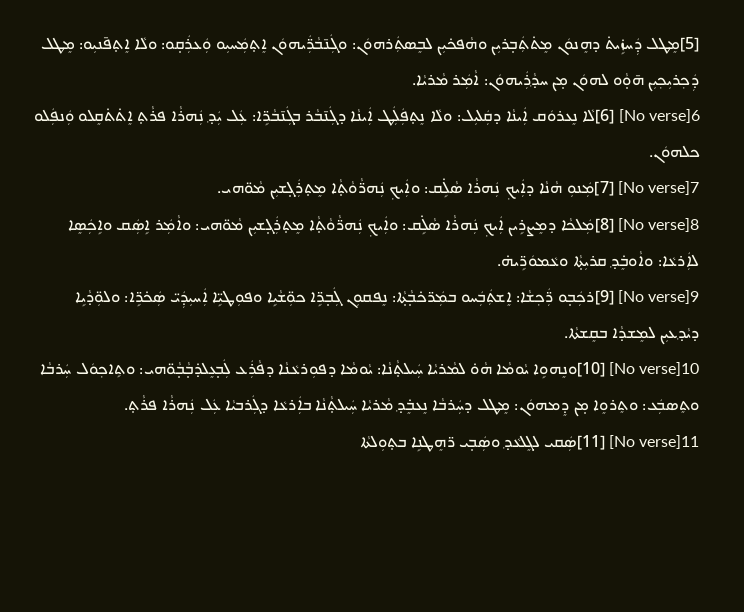[5]ܡܸܛܠ ܕܲܚܙܹ̇ܝܬ̇ ܕܗܸܢܘܿܢ ܡܸܬ̇ܬܲܒ̣ܪܝܼܢ ܘܗܵܦܟ̇ܝܼܢ ܠܒܸܣܬܲܪܗܘܿܢ: ܘܓܲܢ̄ܒܵܪ̈ܲܝܗܘܿܢ ܐܸܬ̣ܡܲܚܝܼܘ ܘܲܥܪܲܩ̣ܘ: ܘܠܵܐ ܐܸܬ̣ܦ̄ܢܝܼܘ: ܡܸܛܠ ܕܲܟ݂ܪܝܼܟ݂ܝܼܢ ܗ̄ܘ̣ܵܘ ܠܗܘܿܢ ܡ̣ܢ ܚܕ݂ܵܪܲܝܗܘܿܢ: ܐܵܡܲܪ ܡܵܪܝܵܐ.
6[No verse] [6]ܠܵܐ ܢܸܥܪܘܿܩ ܐܲܝܢܵܐ ܕܩܲܠܝܼܠ: ܘܠܵܐ ܢܸܬ̣ܦܲܠܲܛ ܐܲܝܢܵܐ ܕܓܲܢ̄ܒܵܪ ܒܓܲܢ̄ܒܵܪܹ̈ܐ: ܥܲܠ ܝܲܕ݂ ܢܲܗܪܵܐ ܦܪܵܬ̣ ܐܸܬ̇ܬ̇ܩܸܠܘ ܘܲܢܦܲܠܘ ܟܠܗܘܿܢ.
7[No verse] [7]ܡܲܢܘܼ ܗܵܢܵܐ ܕܐܲܝܟ݂ ܢܲܗܪܵܐ ܣܵܠܹ̇ܩ: ܘܐܲܝܟ݂ ܢܲܗܪ̈ܵܘܵܬ̣ܵܐ ܡܸܬ̣ܪܲܓ̣ܫܝܼܢ ܡܵܘ̈ܗܝ.
8[No verse] [8]ܡܲܠܟܵܐ ܕܡܸܨܪܹܝܢ ܐܲܝܟ݂ ܢܲܗܪܵܐ ܣܵܠܹ̇ܩ: ܘܐܲܝܟ݂ ܢܲܗܪ̈ܵܘܵܬ̣ܵܐ ܡܸܬ̣ܪܲܓ̣ܫܝܼܢ ܡܵܘ̈ܗܝ: ܘܐܵܡܲܪ ܐܹܣܲܩ ܘܐܹܟܲܣܸܐ ܠܐܲܪܥܵܐ: ܘܐܵܘܒܸ̇ܕ݂ ܩܪܝܼܬ̣ܵܐ ܘܥܵܡܘܿܪܹ̈ܝܗ̇.
9[No verse] [9]ܪܟܲܒ̣ܘ ܪ̈ܲܟ݂ܫܵܐ: ܐܸܫܬܲܒܲܚܘ ܒܡܲܪ̈ܟ̇ܒ̣ܵܬ̣ܵܐ: ܢܸܦܩܘܼܢ ܓܲܒ̣ܪܹ̈ܐ ܟܘܼ̈ܫܵܝܹܐ ܘܦܘܼܛܝܹ̈ܐ ܐܲܚܝܼܕܲܝ̈ ܣܲܟ̇ܪܹ̈ܐ: ܘܠܘܼ̈ܕܵܝܹܐ ܕܝܵܕ݂ܥܝܼܢ ܠܡܸܫܕܵܐ ܒܩܸܫܬܵܐ.
10[No verse] [10]ܘܢܸܗܘܹܐ ܝܵܘܡܵܐ ܗܵܘ̇ ܠܡܵܪܝܵܐ ܚܲܝܠܬ̣ܵܢܵܐ: ܝܵܘܡܵܐ ܕܦܘܼܪܥܵܢܵܐ ܕܦܵܪܲܥ ܠܲܒ̣ܥܸܠܕ̇ܒ̣ܵܒ̣ܵܘ̈ܗܝ: ܘܬܹܐܟ݂ܘܿܠ ܚܲܪܒܵܐ ܘܬܸܣܒܲܥ: ܘܬܸܪܘܸܐ ܡ̣ܢ ܕܸܡܗܘܿܢ: ܡܸܛܠ ܕܚܲܪܒܵܐ ܢܸܥܒܸ̇ܕ݂ ܡܵܪܝܵܐ ܚܲܝܠܬ̣ܵܢܵܐ ܒܐܲܪܥܵܐ ܕܓܲܪܒܝܵܐ ܥܲܠ ܢܲܗܪܵܐ ܦܪܵܬ̣.
11[No verse] [11]ܣܲܩܝ ܠܓܸܠܥܵܕ݂ ܘܣܲܒ̣ܝ ܪ̈ܗܸܛܢܹܐ ܒܬ̣ܘܼܠܬܵܐ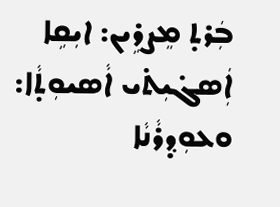ܒܲܪܬ̣ ܡܸܨܪܹܝܢ: ܐܝܼܩܹܐ ܐܲܣܓ̇ܝܼܬ̇ܝ ܐܵܣܝܘܼܬ̣ܵܐ: ܘܥܘܼܕ݂ܪܵܢܵܐ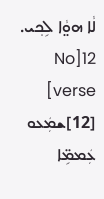ܠܵܐ ܗܘ̤ܵܐ ܠܹܟ݂ܝ.
12[No verse] [12]ܫܡܲܥܘ ܥܲܡܡܹ̈ܐ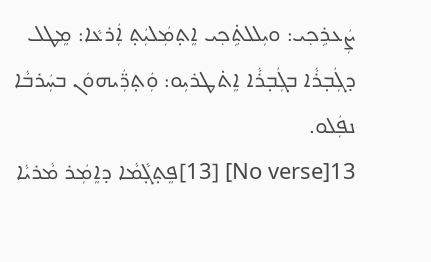ܨܲܥܪܹܟ݂ܝ: ܘܝܼܠܠܬܹ̇ܟ݂ܝ ܐܸܬ̣ܡܲܠܝܲܬ̣ ܐܲܪܥܵܐ: ܡܸܛܠ ܕܓܲܒ̣ܪܵܐ ܒܓܲܒ̣ܪܵܐ ܐܸܬ̇ܛܪܝܼܘ: ܘܲܬ̣ܪ̈ܲܝܗܘܿܢ ܒܚܲܪܒܵܐ ܢܦܲܠܘ.
13[No verse] [13]ܦܸܬ̣ܓ̣ܵܡܵܐ ܕܐܸܡܲܪ ܡܵܪܝܵܐ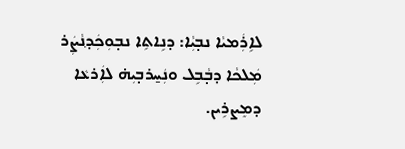ܠܐܹܪܲܡܝܵܐ ܢܒ̣ܝܼܵܐ: ܕܢܹܐܬܹܐ ܢܒ̣ܘܼܟܲܕ݂ܢܵܨܲܪ ܡܲܠܟܵܐ ܕܒ̣ܵܒܹܠ ܘܢܲܚ̱ܪܒ̣ܝܼܗ̇ ܠܐܲܪܥܵܐ ܕܡܸܨܪܹܝܢ.